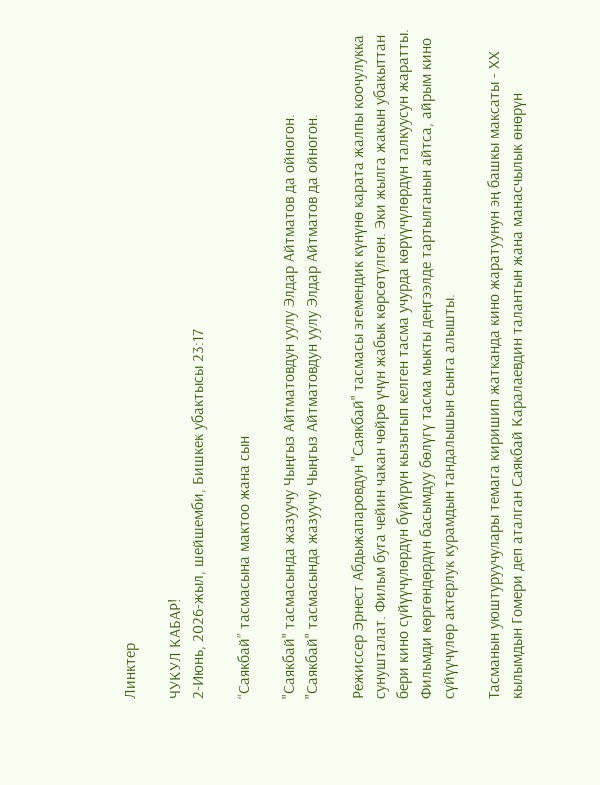Линктер

ЧУКУЛ КАБАР!
2-Июнь, 2026-жыл, шейшемби, Бишкек убактысы 23:17

“Саякбай” тасмасына мактоо жана сын

"Саякбай" тасмасында жазуучу Чыңгыз Айтматовдун уулу Элдар Айтматов да ойногон.
"Саякбай" тасмасында жазуучу Чыңгыз Айтматовдун уулу Элдар Айтматов да ойногон.

Режиссер Эрнест Абдыжапаровдун "Саякбай" тасмасы эгемендик күнүнө карата жалпы коочулукка сунушталат. Фильм буга чейин чакан чөйрө үчүн жабык көрсөтүлгөн. Эки жылга жакын убакыттан бери кино сүйүүчүлөрдүн бүйүрүн кызытып келген тасма учурда көрүүчүлөрдүн талкуусун жаратты. Фильмди көргөндөрдүн басымдуу бөлүгү тасма мыкты деңгээлде тартылганын айтса, айрым кино сүйүүчүлөр актерлук курамдын тандалышын сынга алышты.

Тасманын уюштуруучулары темага киришип жатканда кино жаратуунун эң башкы максаты - ХХ кылымдын Гомери деп аталган Саякбай Каралаевдин талантын жана манасчылык өнөрүн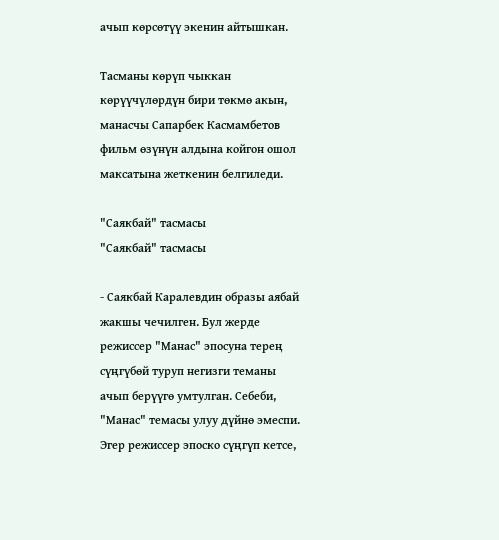ачып көрсөтүү экенин айтышкан.

Тасманы көрүп чыккан көрүүчүлөрдүн бири төкмө акын, манасчы Сапарбек Касмамбетов фильм өзүнүн алдына койгон ошол максатына жеткенин белгиледи.

"Саякбай" тасмасы
"Саякбай" тасмасы

- Саякбай Каралевдин образы аябай жакшы чечилген. Бул жерде режиссер "Манас" эпосуна терең сүңгүбөй туруп негизги теманы ачып берүүгө умтулган. Себеби, "Манас" темасы улуу дүйнө эмеспи. Эгер режиссер эпоско сүңгүп кетсе,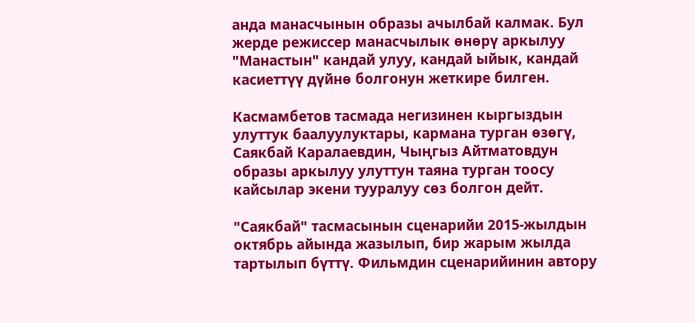анда манасчынын образы ачылбай калмак. Бул жерде режиссер манасчылык өнөрү аркылуу "Манастын" кандай улуу, кандай ыйык, кандай касиеттүү дүйнө болгонун жеткире билген.

Касмамбетов тасмада негизинен кыргыздын улуттук баалуулуктары, кармана турган өзөгү, Саякбай Каралаевдин, Чыңгыз Айтматовдун образы аркылуу улуттун таяна турган тоосу кайсылар экени тууралуу сөз болгон дейт.

"Саякбай" тасмасынын сценарийи 2015-жылдын октябрь айында жазылып, бир жарым жылда тартылып бүттү. Фильмдин сценарийинин автору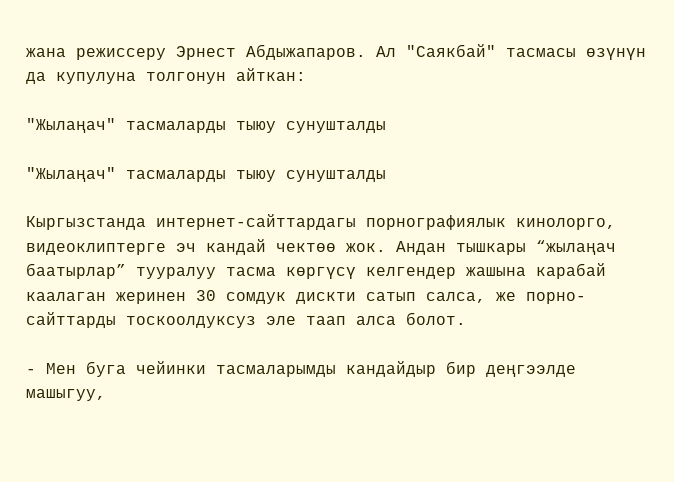жана режиссеру Эрнест Абдыжапаров. Ал "Саякбай" тасмасы өзүнүн да купулуна толгонун айткан:

"Жылаңач" тасмаларды тыюу сунушталды

"Жылаңач" тасмаларды тыюу сунушталды

Кыргызстанда интернет-сайттардагы порнографиялык кинолорго, видеоклиптерге эч кандай чектөө жок. Андан тышкары “жылаңач баатырлар” тууралуу тасма көргүсү келгендер жашына карабай каалаган жеринен 30 сомдук дискти сатып салса, же порно-сайттарды тоскоолдуксуз эле таап алса болот.

- Мен буга чейинки тасмаларымды кандайдыр бир деңгээлде машыгуу,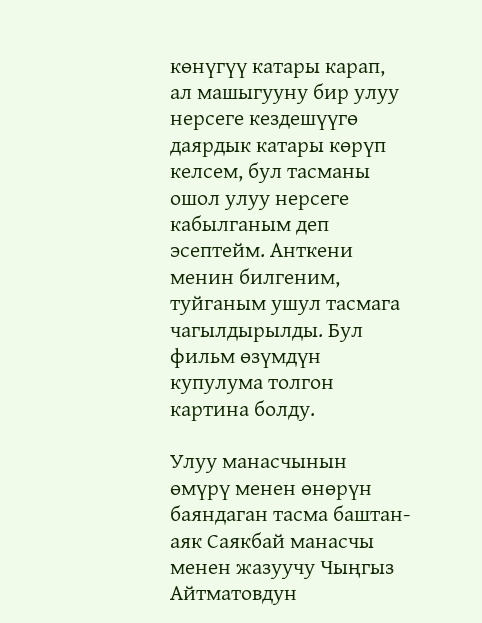көнүгүү катары карап, ал машыгууну бир улуу нерсеге кездешүүгө даярдык катары көрүп келсем, бул тасманы ошол улуу нерсеге кабылганым деп эсептейм. Анткени менин билгеним, туйганым ушул тасмага чагылдырылды. Бул фильм өзүмдүн купулума толгон картина болду.

Улуу манасчынын өмүрү менен өнөрүн баяндаган тасма баштан-аяк Саякбай манасчы менен жазуучу Чыңгыз Айтматовдун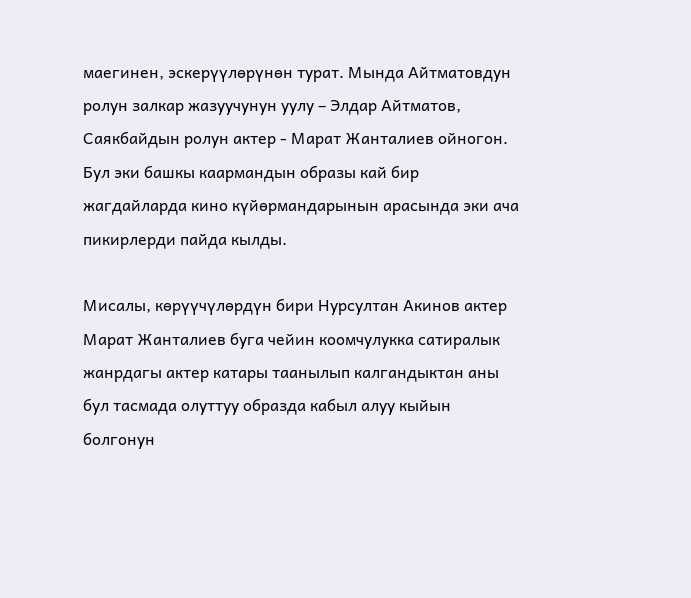маегинен, эскерүүлөрүнөн турат. Мында Айтматовдун ролун залкар жазуучунун уулу – Элдар Айтматов, Саякбайдын ролун актер - Марат Жанталиев ойногон. Бул эки башкы каармандын образы кай бир жагдайларда кино күйөрмандарынын арасында эки ача пикирлерди пайда кылды.

Мисалы, көрүүчүлөрдүн бири Нурсултан Акинов актер Марат Жанталиев буга чейин коомчулукка сатиралык жанрдагы актер катары таанылып калгандыктан аны бул тасмада олуттуу образда кабыл алуу кыйын болгонун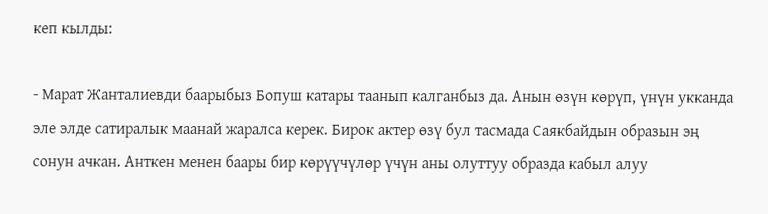кеп кылды:

- Марат Жанталиевди баарыбыз Бопуш катары таанып калганбыз да. Анын өзүн көрүп, үнүн укканда эле элде сатиралык маанай жаралса керек. Бирок актер өзү бул тасмада Саякбайдын образын эң сонун ачкан. Анткен менен баары бир көрүүчүлөр үчүн аны олуттуу образда кабыл алуу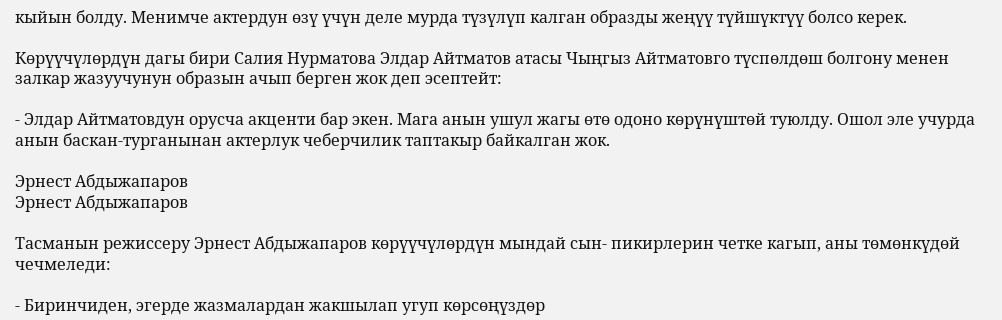кыйын болду. Менимче актердун өзү үчүн деле мурда түзүлүп калган образды жеңүү түйшүктүү болсо керек.

Көрүүчүлөрдүн дагы бири Салия Нурматова Элдар Айтматов атасы Чыңгыз Айтматовго түспөлдөш болгону менен залкар жазуучунун образын ачып берген жок деп эсептейт:

- Элдар Айтматовдун орусча акценти бар экен. Мага анын ушул жагы өтө одоно көрүнүштөй туюлду. Ошол эле учурда анын баскан-турганынан актерлук чеберчилик таптакыр байкалган жок.

Эрнест Абдыжапаров
Эрнест Абдыжапаров

Тасманын режиссеру Эрнест Абдыжапаров көрүүчүлөрдүн мындай сын- пикирлерин четке кагып, аны төмөнкүдөй чечмеледи:

- Биринчиден, эгерде жазмалардан жакшылап угуп көрсөңүздөр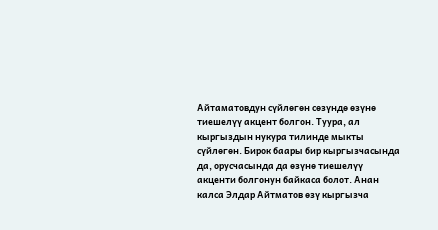Айтаматовдун сүйлөгөн сөзүндө өзүнө тиешелүү акцент болгон. Туура, ал кыргыздын нукура тилинде мыкты сүйлөгөн. Бирок баары бир кыргызчасында да, орусчасында да өзүнө тиешелүү акценти болгонун байкаса болот. Анан калса Элдар Айтматов өзү кыргызча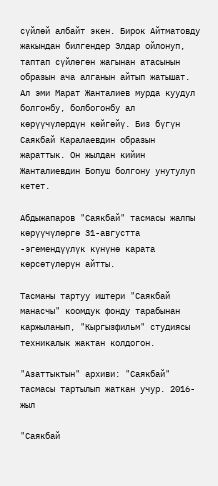сүйлөй албайт экен. Бирок Айтматовду жакындан билгендер Элдар ойлонуп, таптап сүйлөгөн жагынан атасынын образын ача алганын айтып жатышат. Ал эми Марат Жанталиев мурда куудул болгонбу, болбогонбу ал көрүүчүлөрдүн көйгөйү. Биз бүгүн Саякбай Каралаевдин образын жараттык. Он жылдан кийин Жанталиевдин Бопуш болгону унутулуп кетет.

Абдыжапаров "Саякбай" тасмасы жалпы көрүүчүлөргө 31-августта -эгемендүүлүк күнүнө карата көрсөтүлөрүн айтты.

Тасманы тартуу иштери "Саякбай манасчы" коомдук фонду тарабынан каржыланып, "Кыргызфильм" студиясы техникалык жактан колдогон.

"Азаттыктын" архиви: "Саякбай" тасмасы тартылып жаткан учур. 2016-жыл

"Саякбай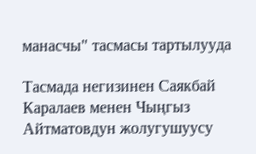манасчы" тасмасы тартылууда

Тасмада негизинен Саякбай Каралаев менен Чыңгыз Айтматовдун жолугушуусу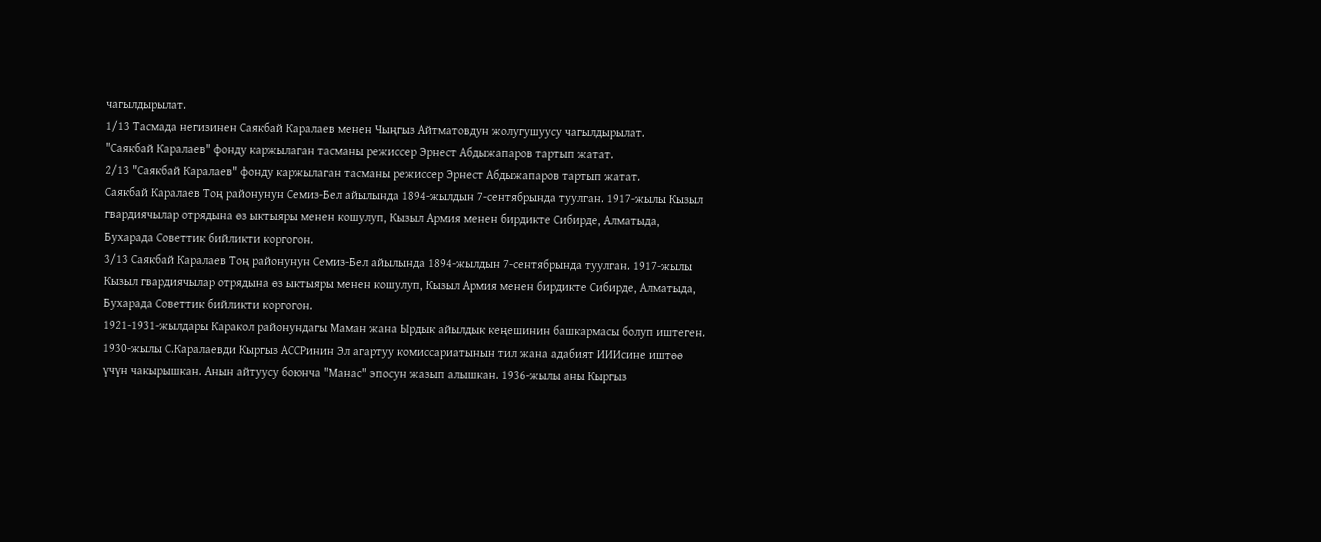чагылдырылат.
1/13 Тасмада негизинен Саякбай Каралаев менен Чыңгыз Айтматовдун жолугушуусу чагылдырылат.
"Саякбай Каралаев" фонду каржылаган тасманы режиссер Эрнест Абдыжапаров тартып жатат.
2/13 "Саякбай Каралаев" фонду каржылаган тасманы режиссер Эрнест Абдыжапаров тартып жатат.
Саякбай Каралаев Тоң районунун Семиз-Бел айылында 1894-жылдын 7-сентябрында туулган. 1917-жылы Кызыл гвардиячылар отрядына өз ыктыяры менен кошулуп, Кызыл Армия менен бирдикте Сибирде, Алматыда, Бухарада Советтик бийликти коргогон.
3/13 Саякбай Каралаев Тоң районунун Семиз-Бел айылында 1894-жылдын 7-сентябрында туулган. 1917-жылы Кызыл гвардиячылар отрядына өз ыктыяры менен кошулуп, Кызыл Армия менен бирдикте Сибирде, Алматыда, Бухарада Советтик бийликти коргогон.
1921-1931-жылдары Каракол районундагы Маман жана Ырдык айылдык кеңешинин башкармасы болуп иштеген. 1930-жылы С.Каралаевди Кыргыз АССРинин Эл агартуу комиссариатынын тил жана адабият ИИИсине иштөө үчүн чакырышкан. Анын айтуусу боюнча "Манас" эпосун жазып алышкан. 1936-жылы аны Кыргыз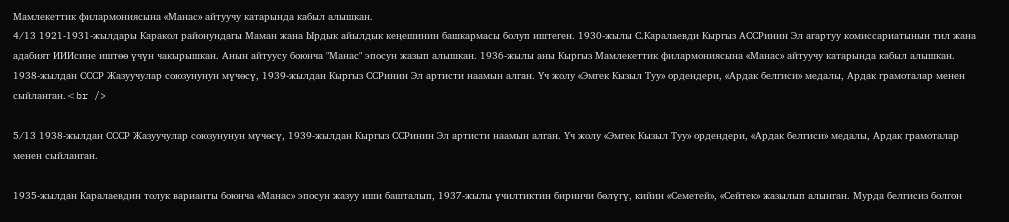Мамлекеттик филармониясына «Манас» айтуучу катарында кабыл алышкан.
4/13 1921-1931-жылдары Каракол районундагы Маман жана Ырдык айылдык кеңешинин башкармасы болуп иштеген. 1930-жылы С.Каралаевди Кыргыз АССРинин Эл агартуу комиссариатынын тил жана адабият ИИИсине иштөө үчүн чакырышкан. Анын айтуусу боюнча "Манас" эпосун жазып алышкан. 1936-жылы аны Кыргыз Мамлекеттик филармониясына «Манас» айтуучу катарында кабыл алышкан.
1938-жылдан СССР Жазуучулар союзунунун мүчөсү, 1939-жылдан Кыргыз ССРинин Эл артисти наамын алган. Үч жолу «Эмгек Кызыл Туу» ордендери, «Ардак белгиси» медалы, Ардак грамоталар менен сыйланган.<br />

5/13 1938-жылдан СССР Жазуучулар союзунунун мүчөсү, 1939-жылдан Кыргыз ССРинин Эл артисти наамын алган. Үч жолу «Эмгек Кызыл Туу» ордендери, «Ардак белгиси» медалы, Ардак грамоталар менен сыйланган.

1935-жылдан Каралаевдин толук варианты боюнча «Манас» эпосун жазуу иши башталып, 1937-жылы үчилтиктин биринчи бөлүгү, кийин «Семетей», «Сейтек» жазылып алынган. Мурда белгисиз болгон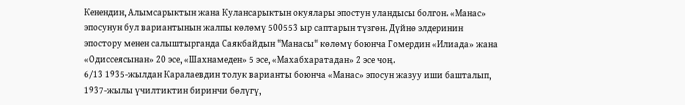Кенендин, Алымсарыктын жана Кулансарыктын окуялары эпостун уландысы болгон. «Манас» эпосунун бул вариантынын жалпы көлөмү 500553 ыр саптарын түзгөн. Дүйнө элдеринин эпостору менен салыштырганда Саякбайдын "Манасы" көлөмү боюнча Гомердин «Илиада» жана «Одиссеясынан» 20 эсе, «Шахнамеден» 5 эсе, «Махабхаратадан» 2 эсе чоң.
6/13 1935-жылдан Каралаевдин толук варианты боюнча «Манас» эпосун жазуу иши башталып, 1937-жылы үчилтиктин биринчи бөлүгү,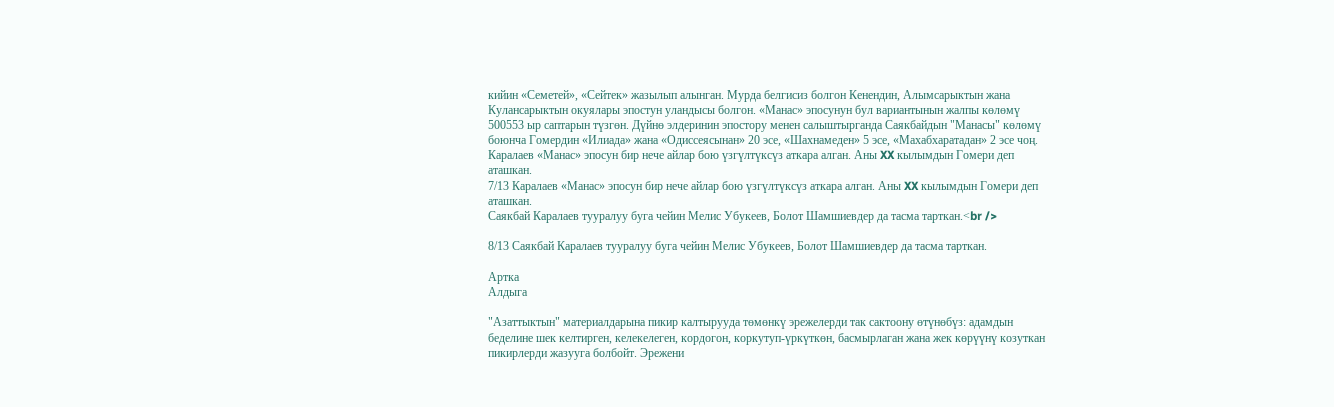кийин «Семетей», «Сейтек» жазылып алынган. Мурда белгисиз болгон Кенендин, Алымсарыктын жана Кулансарыктын окуялары эпостун уландысы болгон. «Манас» эпосунун бул вариантынын жалпы көлөмү 500553 ыр саптарын түзгөн. Дүйнө элдеринин эпостору менен салыштырганда Саякбайдын "Манасы" көлөмү боюнча Гомердин «Илиада» жана «Одиссеясынан» 20 эсе, «Шахнамеден» 5 эсе, «Махабхаратадан» 2 эсе чоң.
Каралаев «Манас» эпосун бир нече айлар бою үзгүлтүксүз аткара алган. Аны XX кылымдын Гомери деп аташкан.
7/13 Каралаев «Манас» эпосун бир нече айлар бою үзгүлтүксүз аткара алган. Аны XX кылымдын Гомери деп аташкан.
Саякбай Каралаев тууралуу буга чейин Мелис Убукеев, Болот Шамшиевдер да тасма тарткан.<br />

8/13 Саякбай Каралаев тууралуу буга чейин Мелис Убукеев, Болот Шамшиевдер да тасма тарткан.

Артка
Алдыга

"Азаттыктын" материалдарына пикир калтырууда төмөнкү эрежелерди так сактоону өтүнөбүз: адамдын беделине шек келтирген, келекелеген, кордогон, коркутуп-үркүткөн, басмырлаган жана жек көрүүнү козуткан пикирлерди жазууга болбойт. Эрежени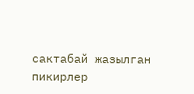сактабай жазылган пикирлер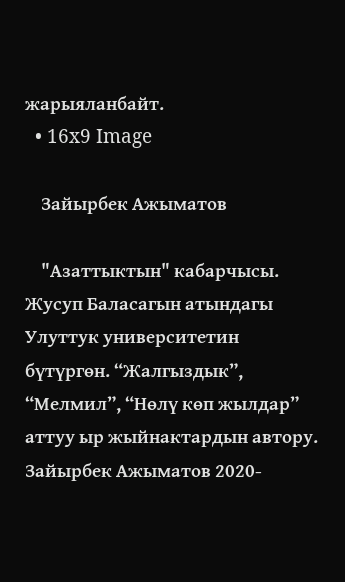жарыяланбайт.
  • 16x9 Image

    Зайырбек Ажыматов

    "Азаттыктын" кабарчысы. Жусуп Баласагын атындагы Улуттук университетин бүтүргөн. “Жалгыздык”, “Мелмил”, “Нөлү көп жылдар” аттуу ыр жыйнактардын автору. Зайырбек Ажыматов 2020-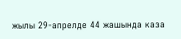жылы 29-апрелде 44 жашында каза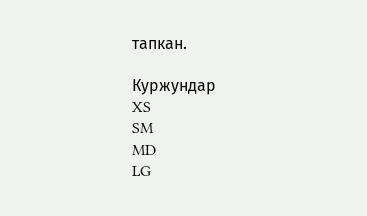тапкан.

Куржундар
XS
SM
MD
LG